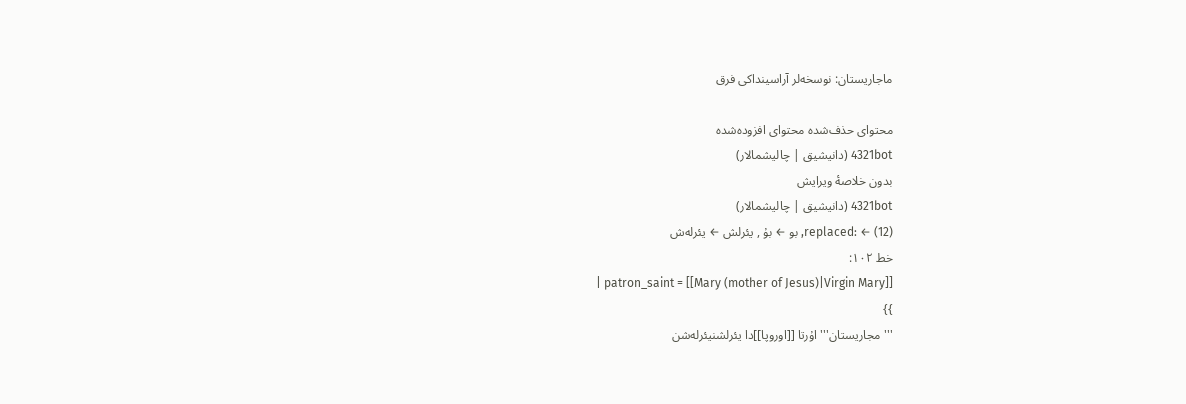ماجاریستان: نوسخه‌لر آراسینداکی فرق

محتوای حذف‌شده محتوای افزوده‌شده
4321bot (دانیشیق | چالیشمالار)
بدون خلاصۀ ویرایش
4321bot (دانیشیق | چالیشمالار)
replaced: ← (12), بو ← بۇ , یئرلش ← یئرله‌ش
خط ۱۰۲:
| patron_saint = [[Mary (mother of Jesus)|Virgin Mary]]
}}
'''مجاریستان''' اۇرتا [[اوروپا]]دا یئرلشنیئرله‌شن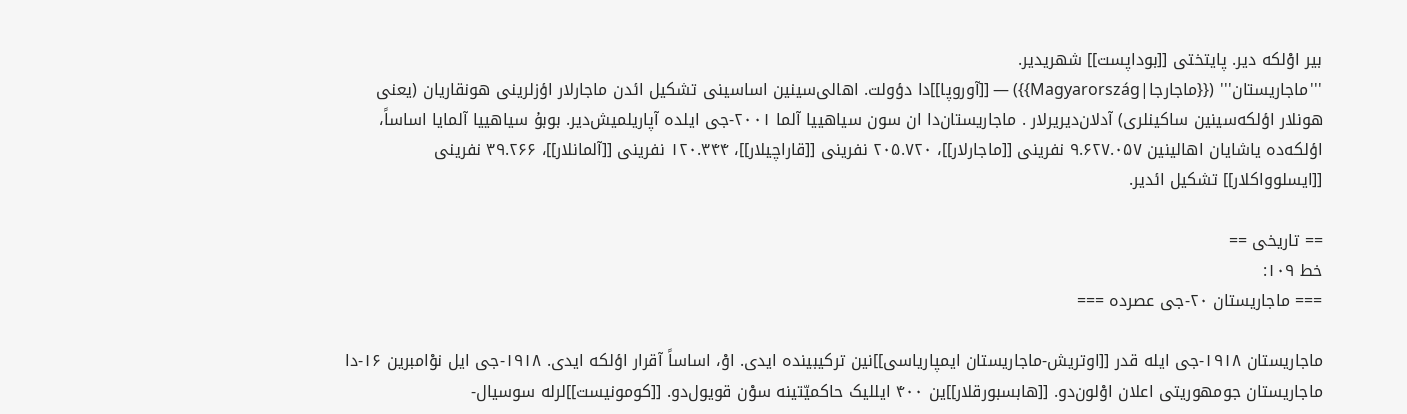بیر اوْلکه دیر. پایتختی [[بوداپست]] شهریدیر.
'''ماجاریستان''' ({{ماجارجا|Magyarország}}) — [[آوروپا]]دا دؤولت. اهالی‌سینین اساسینی تشکیل ائدن ماجارلار اؤزلرینی هونقاریان (یعنی هونلار اؤلکه‌سینین ساکینلری) آدلان‌دیریرلار . ماجاریستان‌دا ان سون سیاهییا آلما ۲۰۰۱-جی ایلده آپاریلمیش‌دیر. بوبۇ سیاهییا آلمایا اساساً، اؤلکه‌ده یاشایان اهالینین ۹.۶۲۷.۰۵۷ نفرینی [[ماجارلار]]، ۲۰۵.۷۲۰ نفرینی [[قاراچیلار]]، ۱۲۰.۳۴۴ نفرینی [[آلمانلار]]، ۳۹.۲۶۶ نفرینی [[ایسلوواکلار]] تشکیل ائدیر.

== تاریخی ==
خط ۱۰۹:
=== ماجاریستان ۲۰-جی عصرده ===

ماجاریستان ۱۹۱۸-جی ایله قدر [[اوتریش-ماجاریستان ایمپاریاسی]]نین ترکیبینده ایدی. اوْ، اساساً آقرار اؤلکه ایدی. ۱۹۱۸-جی ایل نوْامبرین ۱۶-دا ماجاریستان جومهوریتی اعلان اوْلون‌دو. [[هابسبورقلار]]ین ۴۰۰ ایللیک حاکمیّتینه سوْن قویول‌دو. [[کومونیست]]لرله سوسیال-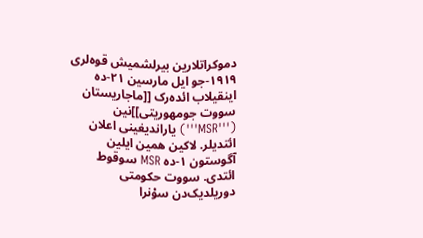دموکراتلارین بیرلشمیش قوه‌لری ۱۹۱۹-جو ایل مارسین ۲۱-ده اینقیلاب ائده‌رک [[ماجاریستان سووت جومهوریتی]]نین ('''MSR''') یاراندیغینی اعلان ائتدیلر. لاکین همین ایلین آگوستون ۱-ده MSR سوقوط ائتدی. سووت حکومتی دوریلدیک‌دن سوْنرا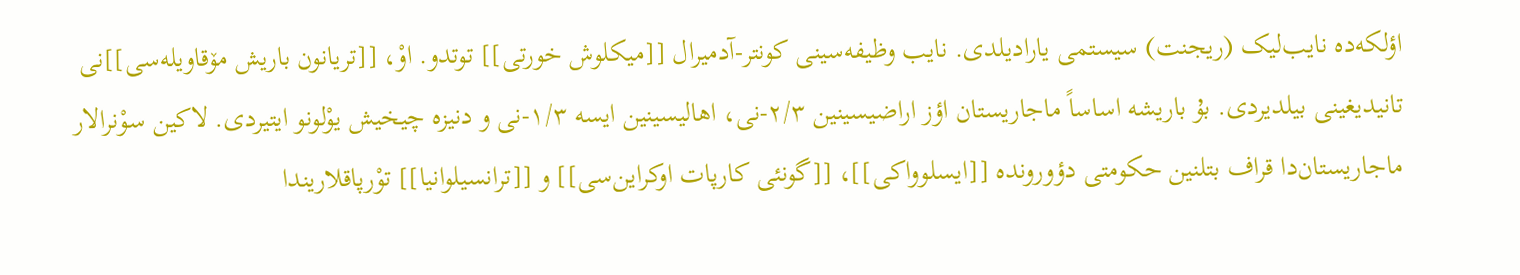اؤلکه‌ده نایب‌لیک (ریجنت) سیستمی یارادیلدی. نایب وظیفه‌سینی کونتر-آدمیرال [[میکلوش خورتی]] توتدو. اوْ، [[تریانون باریش مۆقاویله‌سی]]نی تانیدیغینی بیلدیردی. بۇ باریشه اساساً ماجاریستان اؤز اراضیسینین ۲/۳-نی، اها‌لیسینین ایسه ۱/۳-نی و دنیزه چیخیش یوْلونو ایتیردی. لاکین سوْنرالار ماجاریستان‌دا قراف بتلنین حکومتی دؤورونده [[ایسلوواکی]]، [[گونئی کارپات اوکراین‌سی]] و [[ترانسیلوانیا]] توْرپاقلاریندا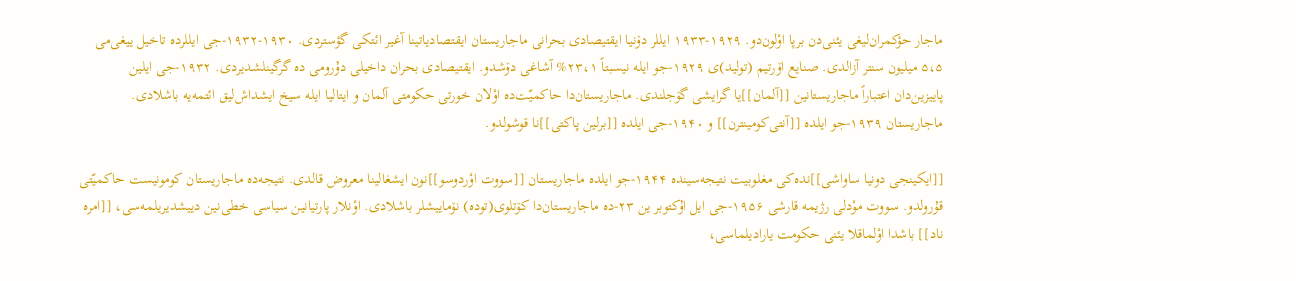ماجار حؤکمران‌لیغی یئنی‌دن برپا اوْلون‌دو. ۱۹۲۹-۱۹۳۳ ایللر دۆنیا ایقتیصادی بحرانی ماجاریستان ایقتصادیاتینا آغیر ائتکی گؤستردی. ۱۹۳۰-۱۹۳۲-جی ایللرده تاخیل ییغی‌می ۵،۵ میلیون سنتر آزالدی. صنایع اۆرتیم (تولید)ی ۱۹۲۹-جو ایله نیسبتاً ۲۳،۱% آشاغی دۆشدو. ایقتیصادی بحران داخیلی دۇرومی ده گرگینلشدیردی. ۱۹۳۲-جی ایلین پاییزین‌دان اعتباراً ماجاریستانین [[آلمان]]یا گرایشی گۆجلندی. ماجاریستان‌دا حاکمیّت‌ده اوْلان خورتی حکومتی آلمان و ایتالیا ایله سیخ ایشداش‌لیق ائتمه‌یه باشلا‌دی. ماجاریستان ۱۹۳۹-جو ایلده [[آنتی‌کومینترن]] و ۱۹۴۰-جی ایلده [[برلین پاکتی]]نا قوشولدو.

[[ایکینجی دونیا ساواشی]]نده‌کی مغلوبیت نتیجه‌سینده ۱۹۴۴-جو ایلده ماجاریستان [[سووت اوْردوسو]]نون ایشغالینا معروض قالدی. نتیجه‌ده ماجاریستان کومونیست حاکمیّتی قۇرولدو. سووت موْدلی رژیمه قارشی ۱۹۵۶-جی ایل اۇکتوبر ین ۲۳-ده ماجاریستان‌دا کۆتلوی(توده) نۆماییشلر باشلا‌دی. اوْنلار پارتیانین سیا‌سی خطی‌نین دییشدیریلمه‌سی، [[امره ناد]] باشدا اوْلماقلا یئنی حکومت یارادیلما‌سی،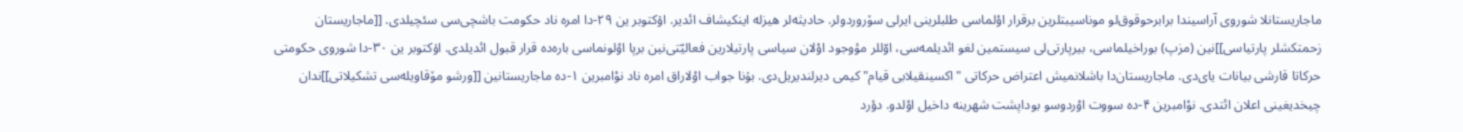ماجاریستانلا شوروی آراسیندا برابرحوقوق‌لو موناسیبتلرین برقرار اوْلما‌سی طلبلرینی ایر‌لی سۆروردولر. حادیثه‌لر هیز‌له اینکیشاف ائدیر. اۇکتوبر ین ۲۹-دا امره ناد حکومت باشچی‌سی سئچیلدی. [[ماجاریستان زحمتکشلر پارتیاسی]]نین (مزپ) بوراخیلما‌سی، بیرپارتی‌لی سیستمین لغو ائدیلمه‌سی، اوّللر مؤوجود اوْلان سیا‌سی پارتیلارین فعالیّتی‌نین برپا اوْلونما‌سی باره‌ده قرار قبول ائدیلدی. اۇکتوبر ین ۳۰-دا شوروی حکومتی حرکاتا قارشی بیانات یای‌دی. ماجاریستان‌دا باشلانمیش اعتراض حرکاتی "اکسینقیلابی قیام" کیمی دیرلندیریل‌دی. بۇنا جواب اوْلا‌راق امره ناد نوْامبرین ۱-ده ماجاریستانین [[ورشو مۆقاویله‌سی تشکیلاتی]]ندان چیخدیغینی اعلان ائتدی. نوْامبرین ۴-ده سووت اوْردوسو بوداپشت شهرینه داخیل اوْلدو. دؤرد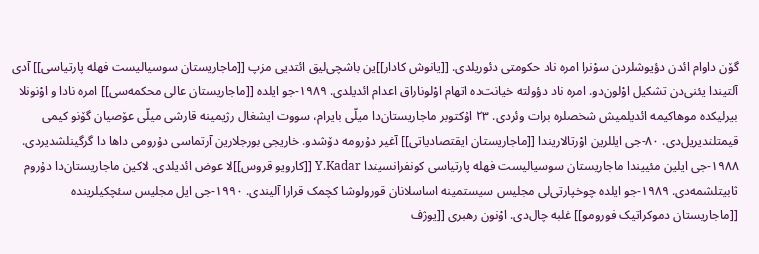گۆن داوام ائدن دؤیوشلردن سوْنرا امره ناد حکومتی دئوریلدی. [[یانوش کادار]]ین باشچی‌لیق ائتدیی مزپ [[ماجاریستان سوسیالیست فهله پارتیاسی]] آدی آلتیندا یئنی‌دن تشکیل اوْلون‌دو. امره ناد دؤولته خیانت‌ده اتهام اوْلونا‌راق اعدام ائدیلدی. ۱۹۸۹-جو ایلده [[ماجاریستان عالی محکمه‌سی]] امره نادا و اوْنونلا بیرلیکده موهاکیمه ائدیلمیش شخصلره برات وئردی. ۲۳ اۇکتوبر ماجاریستان‌دا میلّی بایرام، سووت ایشغال رژیمینه قارشی میلّی عۆصیان گۆنو کیمی قیمتلندیریل‌دی. ۸۰-جی ایللرین اوْرتالاریندا [[ماجاریستان ایقتصادیاتی]] آغیر دۇرومه دۆشدو. خاریجی بورجلارین آرتما‌سی دۇرومی داها دا گرگینلشدیردی. ۱۹۸۸-جی ایلین مئییندا ماجاریستان سوسیالیست فهله پارتیاسی کونفرانسیندا Y.Kadar [[کارویو قروس]]لا عوض ائدیلدی. لاکین ماجاریستان‌دا دۇروم ثابیتلشمه‌دی. ۱۹۸۹-جو ایلده چوخپارتی‌لی مجلیس سیستمینه اساسلانان قورولوشا کچمک قرارا آلیندی. ۱۹۹۰-جی ایل مجلیس سئچکیلرینده [[ماجاریستان دموکراتیک فورومو]] غلبه چال‌دی. اوْنون رهبری [[یوژف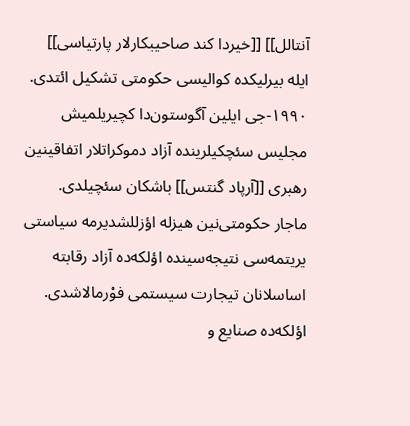آنتالل]] [[خیردا کند صاحیبکارلار پارتیاسی]] ایله بیرلیکده کوالیسی حکومتی تشکیل ائتدی. ۱۹۹۰-جی ایلین آگوستون‌دا کچیریلمیش مجلیس سئچکیلرینده آزاد دموکراتلار اتفاقینین رهبری [[آرپاد گنتس]] باشکان سئچیلدی. ماجار حکومتی‌نین هیز‌له اؤزللشدیرمه سیاستی یریتمه‌سی نتیجه‌سینده اؤلکه‌ده آزاد رقابته اساسلانان تیجارت سیستمی فوْرمالاشدی. اؤلکه‌ده صنایع و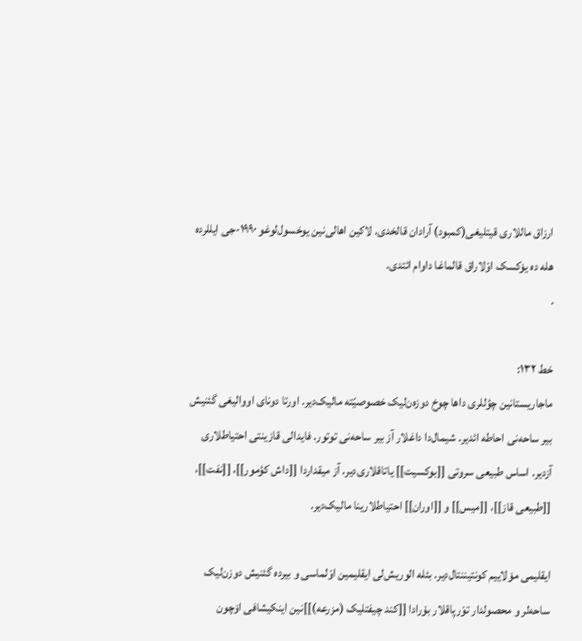ارزاق ماللاری قیتلیغی(کمبود) آرا‌دان قالخدی. لاکین اها‌لی‌نین یوخسول‌لوغو ۱۹۹۰-جی ایللرده هله ده یۆکسک اوْلا‌راق قالماغا داوام ائتدی.
.

خط ۱۳۲:
ماجاریستانین چؤللری داها چوخ دوزه‌ن‌لیک خصوصیّته مالیک‌دیر. اورتا دونای اووالیغی گئنیش بیر ساحه‌نی احاطه ائدیر. شیمال‌دا داغلار آز بیر ساحه‌نی توتور. فایدالی قازینتی احتیاطلاری آزدیر. اساس طبیعی سروتی [[بوکسیت]] یاتاقلاری‌دیر. آز میقداردا [[داش کؤمور]]، [[نفت]]، [[طبیعی قاز]]، [[میس]] و [[اوران]] احتیاطلارینا مالیک‌دیر.

ایقلیمی مۆلاییم کونتیننتال‌دیر. بئله الوریش‌لی ایقلیمین اوْلما‌سی و بیرده گئنیش دوزن‌لیک ساحه‌لر و محصولدار توْرپاقلار بۇرادا [[کند چیفتلیک (مزرعه)]]نین اینکیشافی اۆچون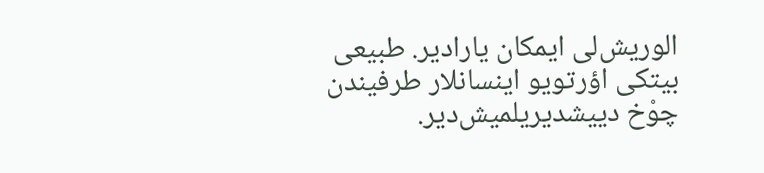الوریش‌لی ایمکان یارا‌دیر. طبیعی بیتکی اؤرتویو اینسانلار طرفیندن چوْخ دییشدیریلمیش‌دیر.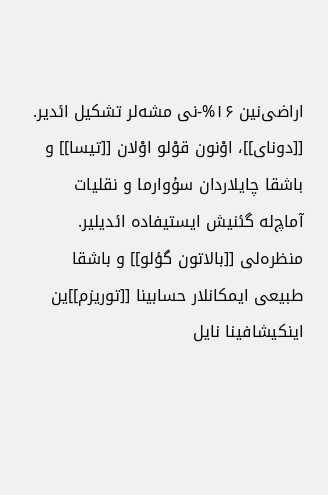اراضی‌نین ۱۶%-نی مشه‌لر تشکیل ائدیر. [[دونای]]، اوْنون قوْلو اوْلان [[تیسا]] و باشقا چایلاردان سۇوارما و نقلیات آماچ‌له گئنیش ایستیفا‌ده ائدیلیر. منظره‌لی [[بالاتون گؤلو]] و باشقا طبیعی ایمکانلار حسابینا [[توریزم]]ین اینکیشافینا نایل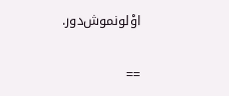اوْلونموش‌دور.

==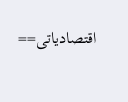اقتصادیاتی==